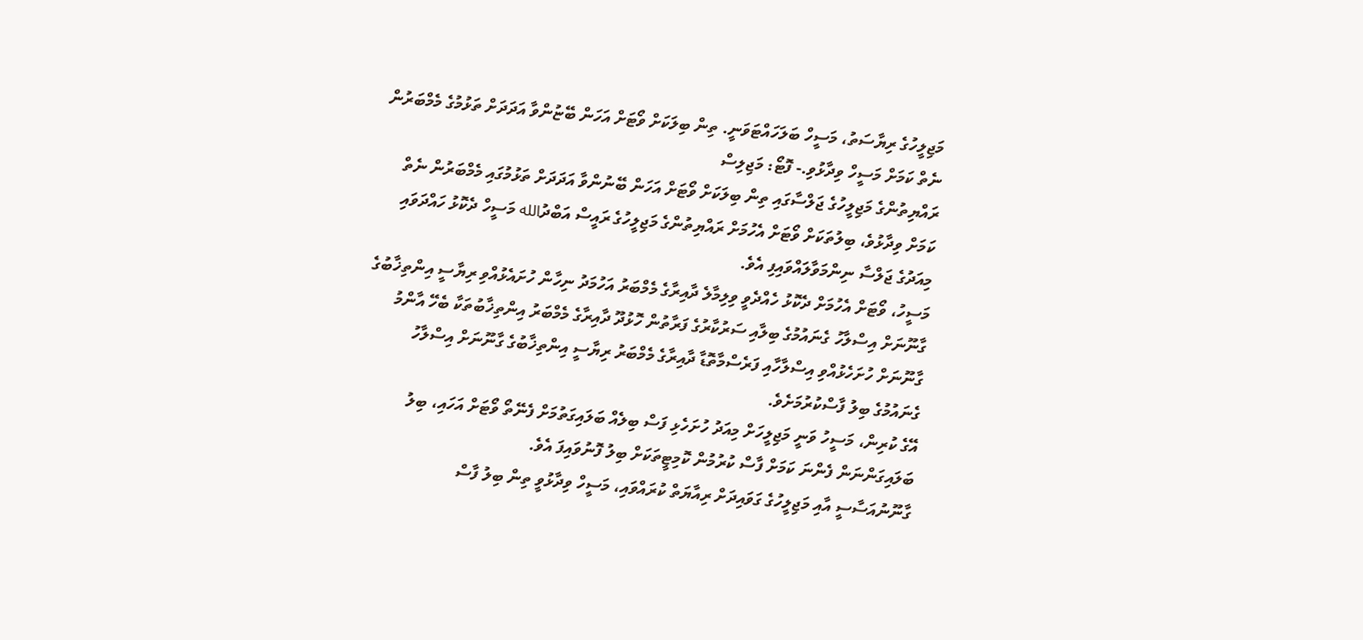މަޖިލީހުގެ ރިޔާސަތު، މަސީހް ބަލަހައްޓަވަނީ. ތިން ބިލަކަށް ވޯޓަށް އަހަން ބޭޏުންވާ އަދަދަށް ތަޅުމުގެ މެމްބަރުން ނެތް ކަމަށް މަސީހް ވިދާޅުވި.- ފޮޓޯ: މަޖިލިސް
ރައްޔިތުންގެ މަޖިލީހުގެ ޖަލްސާގައި ތިން ބިލަކަށް ވޯޓަށް އަހަން ބޭނުންވާ އަދަދަށް ތަޅުމުގައި މެމްބަރުން ނެތް ކަމަށް ވިދާޅުވެ، ބިލުތަކަށް ވޯޓަށް އެހުމަށް ރައްޔިތުންގެ މަޖިލީހުގެ ރައީސް އަބްދުالله މަސީހް ދެކޮޅު ހައްދަވައި މިއަދުގެ ޖަލްސާ ނިންމަވާލައްވައިފި އެވެ.
މަސީހު، ވޯޓަށް އެހުމަށް ދެކޮޅު ހެއްދެވީ ވިލިމާލެ ދާއިރާގެ މެމްބަރު އަހުމަދު ނިހާން ހުށައެޅުއްވި ރިޔާސީ އިންތިޚާބުގެ ގާނޫނަށް އިސްލާހު ގެނައުމުގެ ބިލާއި ސަރުކާރުގެ ފަރާތުން ހޮޅުދޫ ދާއިރާގެ މެމްބަރު އިންތިޚާބުތަކާ ބެހޭ އާންމު ގާނޫނަށް ހުށަހެޅުއްވި އިސްލާހާއި ފަރެސްމާތޮޑާ ދާއިރާގެ މެމްބަރު ރިޔާސީ އިންތިޚާބުގެ ގާނޫނަށް އިސްލާހު ގެނައުމުގެ ބިލު ފާސްކުރުމަށެވެ.
އޭގެ ކުރިން، މަސީހު ވަނީ މަޖިލީހަށް މިއަދު ހުށަހެޅި ފަސް ބިލެއް ބަލައިގަތުމަށް ފެނޭތޯ ވޯޓަށް އަހައި، ބިލު ބަލައިގަންނަން ފެންނަ ކަމަށް ފާސް ކުރުމުން ކޮމިޓީތަކަށް ބިލު ފޮނުވައިފަ އެވެ.
ގާނޫނުއަސާސީ އާއި މަޖިލީހުގެ ގަވައިދަށް ރިއާޔަތް ކުރައްވައި، މަސީހް ވިދާޅުވީ ތިން ބިލު ފާސް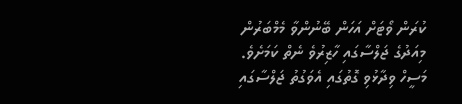ކުރަން ވޯޓަށް އަހަން ބޭނުންވާ މެމްބަރުން މިއަދުގެ ޖަލްސާގައި ހާޒިރުވެ ނެތް ކަމަށެވެ. މަސީހް ވިދާޅުވި ގޮތުގައި އެވަގުތު ޖަލްސާގައި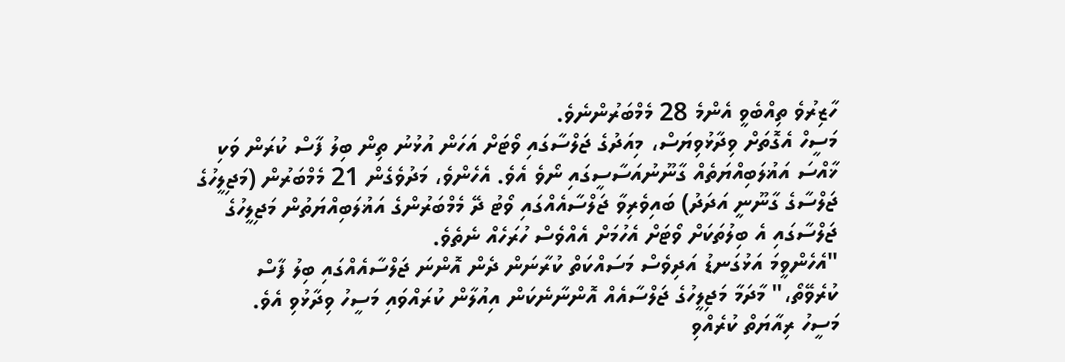ހާޒިރުވެ ތިއްބެވީ އެންމެ 28 މެމްބަރުންނެވެ.
މަސީހް އެގޮތަށް ވިދާޅުވިޔަސް، މިއަދުގެ ޖަލްސާގައި ވޯޓަށް އަހަން އުޅުނު ތިން ބިލު ފާސް ކުރަން ވަކި ޚާއްސަ އަޣުލަބިއްޔަތެއް ގާނޫނުއަސާސީގައި ނޯވެ އެވެ. އެހެންވެ، މަދުވެގެން 21 މެމްބަރުން (މަޖިލީހުގެ ޖަލްސާގެ ގާނޫނީ އަދަދު) ބައިވެރިވާ ޖަލްސާއެއްގައި ވޯޓު ދޭ މެމްބަރުންގެ އަޣުލަބިއްޔަތުން މަޖިލީހުގެ ޖަލްސާގައި އެ ބިލުތަކަށް ވޯޓަށް އެހުމަށް އެއްވެސް ހުރަހެއް ނެތެވެ.
"އެހެންވީމަ އަޅުގަނޑު އަދިވެސް މަސައްކަތް ކުރާނަން ދެން އޮންނަ ޖަލްސާއެއްގައި ބިލު ފާސް ކުރެވޭތޯ،" މާދަމާ މަޖިލީހުގެ ޖަލްސާއެއް އޮންނާނެކަން އިއުލާން ކުރައްވައި މަސީހު ވިދާޅުވި އެވެ.
މަސީހު ރިއާޔަތް ކުރެއްވި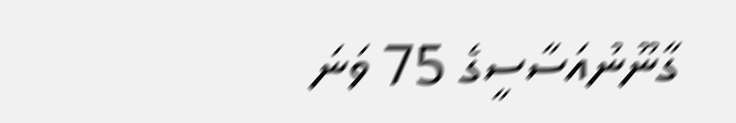ގާނޫނުއަސާސީގެ 75 ވަނަ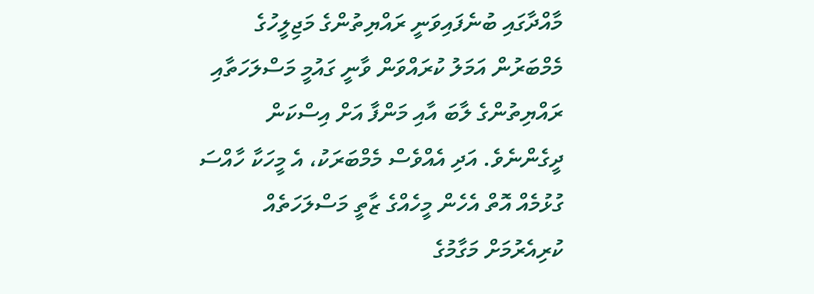މާއްދާގައި ބުނެފައިވަނީ ރައްޔިތުންގެ މަޖިލީހުގެ މެމްބަރުން އަމަލު ކުރައްވަން ވާނީ ގައުމީ މަސްލަހަތާއި ރައްޔިތުންގެ ލާބަ އާއި މަންފާ އަށް އިސްކަން ދީގެންނެވެ. އަދި އެއްވެސް މެމްބަރަކު، އެ މީހަކާ ހާއްސަ ގުޅުމެއް އޮތް އެހެން މީހެއްގެ ޒާތީ މަސްލަހަތެއް ކުރިއެރުމަށް މަގާމުގެ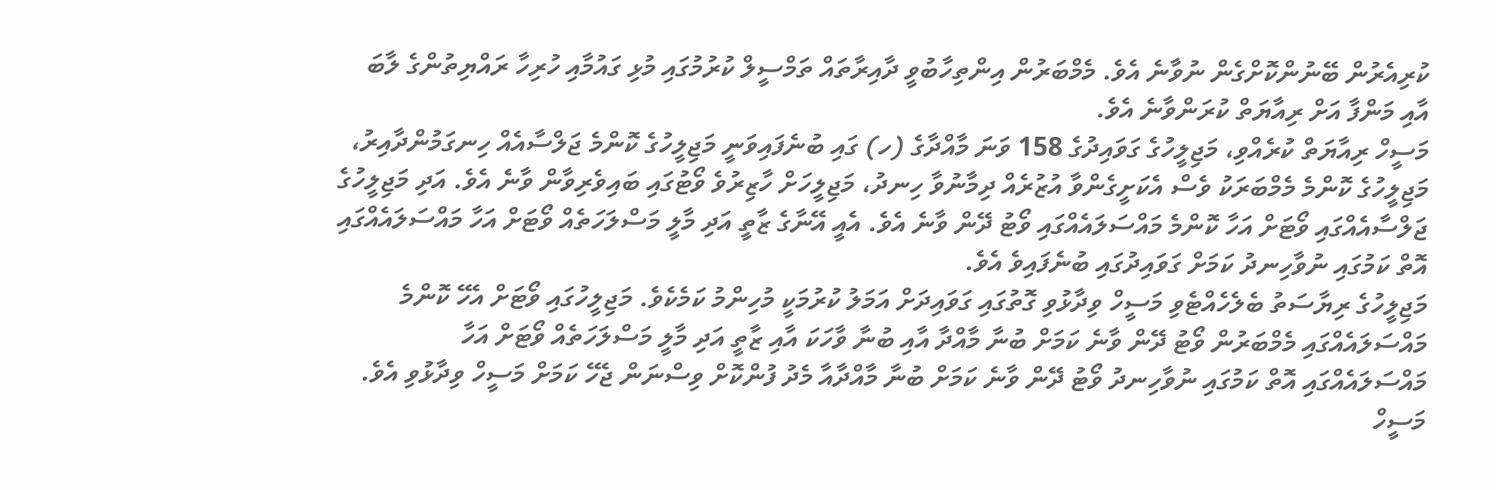ކުރިއެރުން ބޭނުންކޮށްގެން ނުވާނެ އެވެ. މެމްބަރުން އިންތިހާބުވީ ދާއިރާތައް ތަމްސީލް ކުރުމުގައި މުޅި ގައުމާއި ހުރިހާ ރައްޔިތުންގެ ލާބަ އާއި މަންފާ އަށް ރިއާޔަތް ކުރަންވާނެ އެވެ.
މަސީހް ރިއާޔަތް ކުރެއްވި، މަޖިލީހުގެ ގަވައިދުގެ 158 ވަނަ މާއްދާގެ (ހ) ގައި ބުނެފައިވަނީ މަޖިލީހުގެ ކޮންމެ ޖަލްސާއެއް ހިނގަމުންދާއިރު، މަޖިލީހުގެ ކޮންމެ މެމްބަރަކު ވެސް އެކަށީގެންވާ އުޒުރެއް ދިމާނުވާ ހިނދު، މަޖިލީހަށް ހާޒިރުވެ ވޯޓުގައި ބައިވެރިވާން ވާނެ އެވެ. އަދި މަޖިލީހުގެ ޖަލްސާއެއްގައި ވޯޓަށް އަހާ ކޮންމެ މައްސަލައެއްގައި ވޯޓު ދޭން ވާނެ އެވެ. އެއީ އޭނާގެ ޒާތީ އަދި މާލީ މަސްލަހަތެއް ވޯޓަށް އަހާ މައްސަލައެއްގައި އޮތް ކަމުގައި ނުވާހިނދު ކަމަށް ގަވައިދުގައި ބުނެފައިވެ އެވެ.
މަޖިލީހުގެ ރިޔާސަތު ބެލެހެއްޓެވި މަސީހް ވިދާޅުވި ގޮތުގައި ގަވައިދަށް އަމަލު ކުރުމަކީ މުހިންމު ކަމެކެވެ. މަޖިލީހުގައި ވޯޓަށް އެހޭ ކޮންމެ މައްސަލައެއްގައި މެމްބަރުން ވޯޓު ދޭން ވާނެ ކަމަށް ބުނާ މާއްދާ އާއި ބުނާ ވާހަކަ އާއި ޒާތީ އަދި މާލީ މަސްލަހަތެއް ވޯޓަށް އަހާ މައްސަލައެއްގައި އޮތް ކަމުގައި ނުވާހިނދު ވޯޓު ދޭން ވާނެ ކަމަށް ބުނާ މާއްދާއާ މެދު ފުންކޮށް ވިސްނަން ޖެހޭ ކަމަށް މަސީހް ވިދާޅުވި އެވެ.
މަސީހް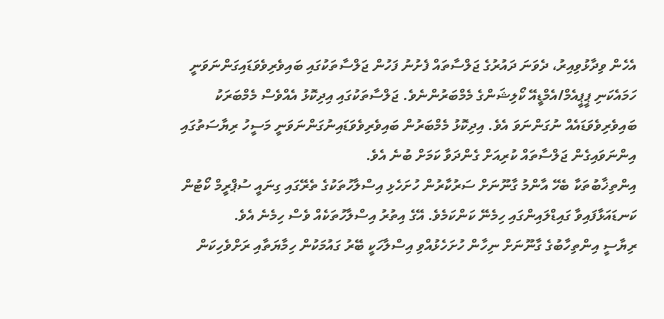އެހެން ވިދާޅުވިއިރު، ދެވަނަ ދައުރުގެ ޖަލްސާތައް ފެށުނު ފަހުން ޖަލްސާތަކުގައި ބައިވެރިވެވަޑައިގަންނަވަނީ ހަމައެކަނި ޕީޕީއެމް/އެމްޑީއޭ ކޯލިޝަންގެ މެމްބަރުންނެވެ. ޖަލްސާތަކުގައި އިދިކޮޅު އެއްވެސް މެމްބަރަކު ބައިވެރިވެވަޑައެއް ނުގަންނަވަ އެވެ. އިދިކޮޅު މެމްބަރުން ބައިވެރިވެވަޑައިނުގަންނަވަނީ މަސީހު ރިޔާސަތުގައި އިންނަވައިގެން ޖަލްސާތައް ކުރިއަށް ގެންދަވާ ކަމަށް ބުނެ އެވެ.
އިންތިޚާބުތަކާ ބެހޭ އާންމު ގާނޫނަށް ސަރުކާރުން ހުށަހެޅި އިސްލާހުތަކުގެ ތެރޭގައި ގިނައީ ސުޕްރީމް ކޯޓުން ކަނޑައަޅާފައިވާ ގައިޑްލައިންގައި ހިމެނޭ ކަންކަމެވެ. އޭގެ އިތުރު އިސްލާހުތަކެއް ވެސް ހިމެނެ އެވެ.
ރިޔާސީ އިންތިހާބުގެ ގާނޫނަށް ނިހާން ހުށަހެޅުއްވި އިސްލާހަކީ ބޭރު ގައުމަކުން ހިމާޔަތާއި ރަށްވެހިކަން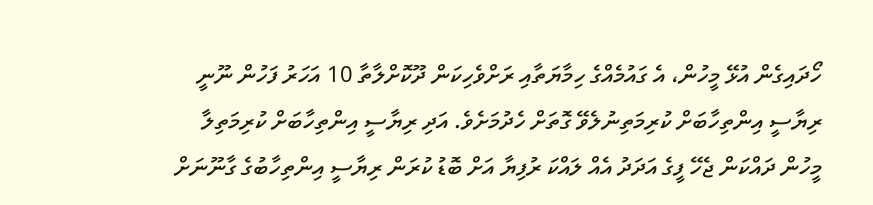ހޯދައިގެން އުޅޭ މީހުން، އެ ގައުމެއްގެ ހިމާޔަތާއި ރަށްވެހިކަން ދޫކޮށްލާތާ 10 އަހަރު ފަހުން ނޫނީ ރިޔާސީ އިންތިހާބަށް ކުރިމަތިނުލެވޭ ގޮތަށް ހެދުމަށެވެ. އަދި ރިޔާސީ އިންތިހާބަށް ކުރިމަތިލާ މީހުން ދައްކަން ޖެހޭ ފީގެ އަދަދު އެއް ލައްކަ ރުފިޔާ އަށް ބޮޑު ކުރަން ރިޔާސީ އިންތިހާބުގެ ގާނޫނަށް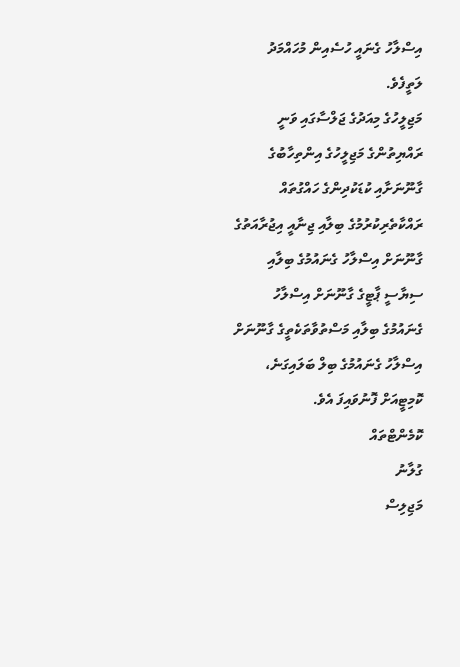އިސްލާހު ގެނައީ ހުސެއިން މުހައްމަދު ލަތީފެވެ.
މަޖިލީހުގެ މިއަދުގެ ޖަލްސާގައި ވަނީ ރައްޔިތުންގެ މަޖިލީހުގެ އިންތިހާބުގެ ގާނޫނަށާއި ކުޑަކުދިންގެ ހައްގުތައް ރައްކާތެރިކުރުމުގެ ބިލާއި ޖިނާއީ އިޖުރާއަތުގެ ގާނޫނަށް އިސްލާހު ގެނައުމުގެ ބިލާއި ސިޔާސީ ޕާޓީގެ ގާނޫނަށް އިސްލާހު ގެނައުމުގެ ބިލާއި މަސްތުވާތަކެތީގެ ގާނޫނަށް އިސްލާހު ގެނައުމުގެ ބިލް ބަލައިގަނެ، ކޮމިޓީއަށް ފޮނުވައިފަ އެވެ.
ކޮމެންޓްތައް
ގުލާނު
މަޖިލިސް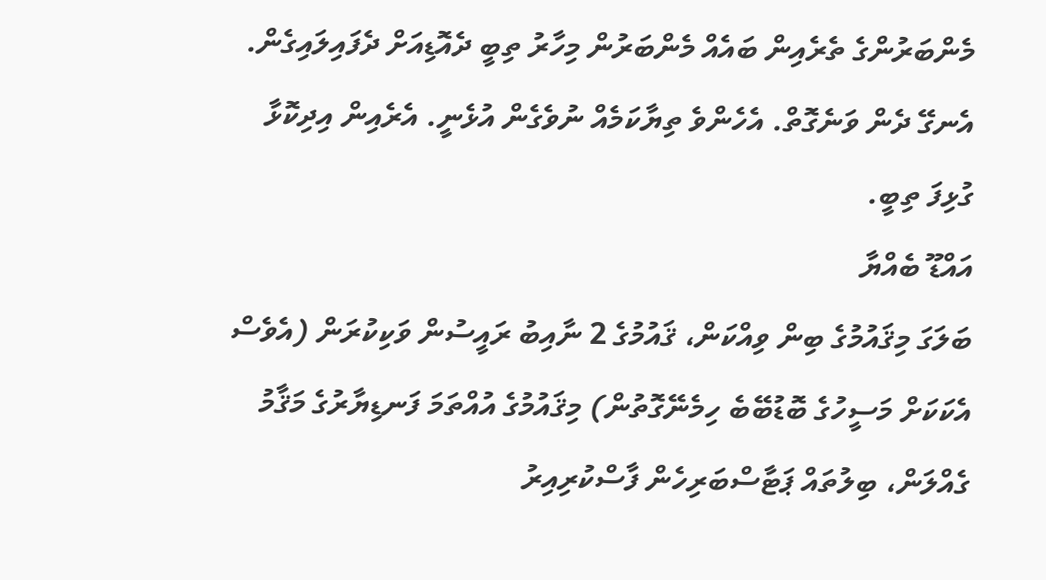މެންބަރުންގެ ތެރެއިން ބައެއް މެންބަރުން މިހާރު ތިބީ ދެއޮޑިއަށް ދެފައިލައިގެން. އެނގޭ ދެން ވަނެގޮތް. އެހެންވެ ތިޔާކަމެއް ނުވެގެން އުޅެނީ. އެރެއިން އިދިކޮޅާ ގުޅިފަ ތިބީ.
އައްޑޫ ބެއްޔާ
ބަލަގަ މިޤައުމުގެ ބިން ވިއްކަން، ޤައުމުގެ 2 ނާއިބު ރައީސުން ވަކިކުރަން (އެވެސް އެކަކަށް މަސީހުގެ ބޮޑުބޭބެ ހިމެނޭގޮތުން) މިޤައުމުގެ އުއްތަމަ ފަނޑިޔާރުގެ މަޤާމު ގެއްލަން، ބިލުތައް ޕަޓާސްބަރިހެން ފާސްކުރިއިރު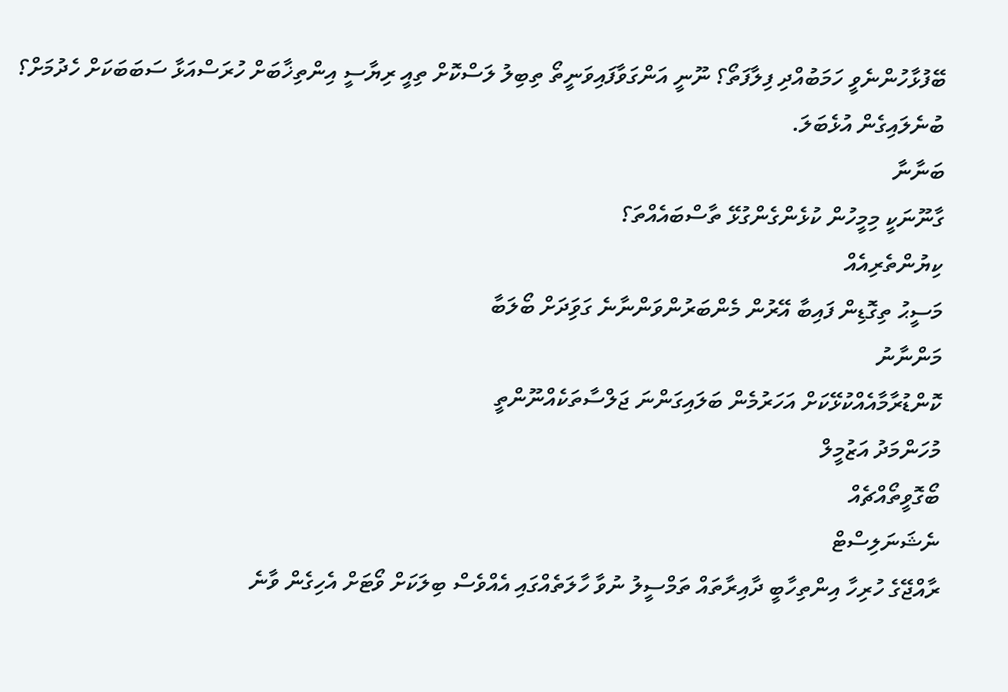ބޭފުޅާހުންނެވީ ހަމަބުއްދި ފިލާފަތޯ؟ ނޫނީ އަންގަވާފައިވަނީތޯ ތިބިލު ލަސްކޮށް ތިއީ ރިޔާސީ އިންތިޚާބަށް ހުރަސްއަޅާ ސަބަބަކަށް ހެދުމަށް؟ ބުނެލައިގެން އުޅެބަލަ.
ބަނާނާ
ގާނޫނަކީ މިމީހުން ކުޅެންގެންގުޅޭ ތާސްބައެއްތަ؟
ކިޔުންތެރިއެއް
މަސީޙު ތިގޮޑިން ފައިބާ އޭރުން މެންބަރުންވަންނާނެ ގަވަިދަށް ބޯލަބާ
މަންނާނު
ކޮންޑުރާމާއެއްކުޅޭކަށް އަހަރުމެން ބަލައިގަންނަ ޖަލްސާތަކެއްނޫންތީ
މުހަންމަދު އަޒުމީލް
ބޯގޮވީތޯއްޗެއް
ނެޝަނަލިސްޓް
ރާއްޖޭގެ ހުރިހާ އިންތިހާބީ ދާއިރާތައް ތަމްސީލު ނުވާ ހާލަތެއްގައި އެއްވެސް ބިލަކަށް ވޯޓަށް އެހިގެން ވާނެ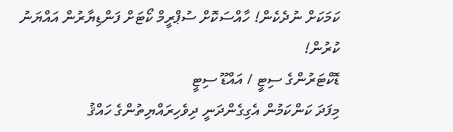ކަމަކަށް ނުދެކެން! ހާއްސަކޮށް ސުޕްރީމް ކޯޓަށް ފަންޑިޔާރުން އައްޔަނު ކުރުން!
ޑޮކްޓަރުންގެ ސިޓީ / އައްޑޫ ސިޓީ
މިފަދަ ކަންކަމުން އެގިގެންދަނީ ދިވެހިރައްޔިތުންގެ ހައްޤު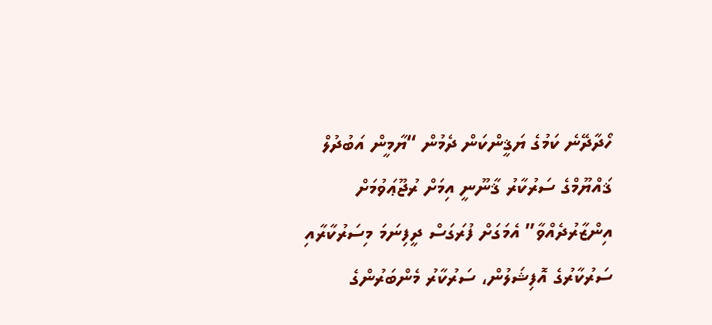ހޯދާދޭނެ ކަމުގެ ޔަޤީންކަން ދެމުން “ޔާމީން އަބުދުލް ޤައްޔޫމްގެ ސަރުކާރު ޤާނޫނީ އިމަށް ރުޖޫޢަވުމަށް އިންޒާރުދެއްވާ” އެމަގަށް ފުރަގަސް ދީފިނަމަ މިސަރުކާރާއި ސަރުކާރުގެ އޮފިޝަލުން، ސަރުކާރު މެންބަރުންގެ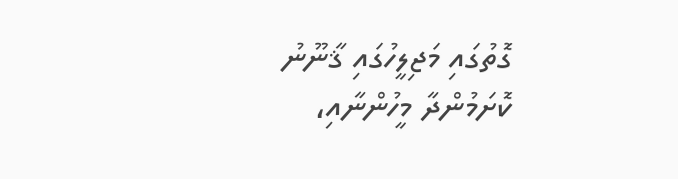ގޮތުގައި މަޖިލީހުގައި ޤާނޫނު ކޮށަމުންދާ މީހުންނާއި،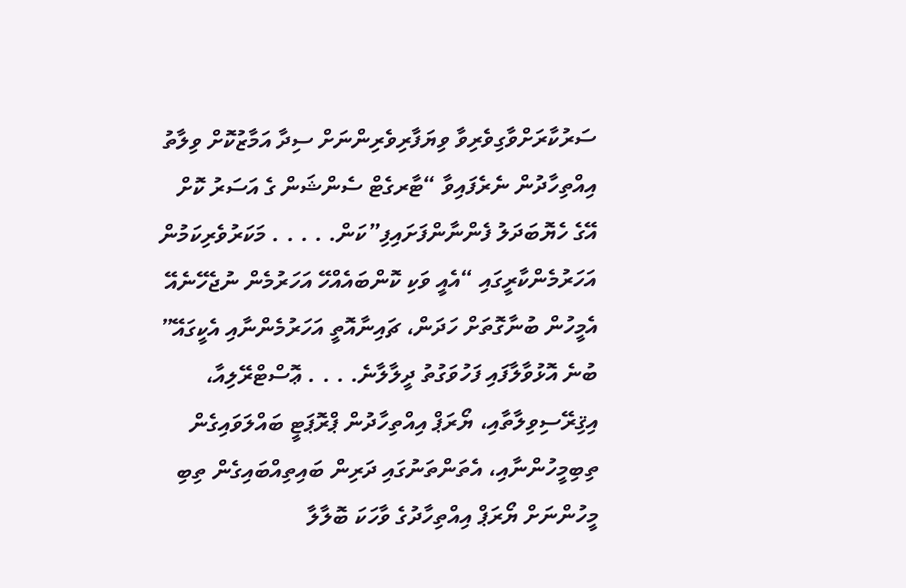ސަރުކާރަށްވާގިވެރިވާ ވިޔަފާރިވެރިންނަށް ސިދާ އަމާޒުކޮށް ވިލާތު އިއްތިހާދުން ނެރެފައިވާ “ޓާރގެޓް ސެންޝަން ގެ އަސަރު ކޮށް އޭގެ ހެޔޮބަދަލު ފެންނާންފަށައިފި”ކަން. . . . . މަކަރުވެރިކަމުން އަހަރުމެންކާރީގައި “އެއީ ވަކި ކޮންބައެއްހޭ އަހަރުމެން ނުޖެހޭނެއޭ އެމީހުން ބުނާގޮތަށް ހަދަން، ޗައިނާއޮތީ އަހަރުމެންނާއި އެކީގައޭ” ބުނެ އޮޅުވާލާފައި ފަހުވަގުތު ދީލާލާނެ. . . . ޢޮސްޓްރޭލިއާ، އިޤިރޭސިވިލާތާއި، ޔޯރަޕް އިއްތިހާދުން ޕްރޮޕަޓީ ބައްލަވައިގެން ތިބިމީހުންނާއި، އެތަންތަނުގައި ދަރިން ބައިތިއްބައިގެން ތިބި މީހުންނަށް ޔޯރަޕް އިއްތިހާދުގެ ވާހަކަ ބޮލާލާ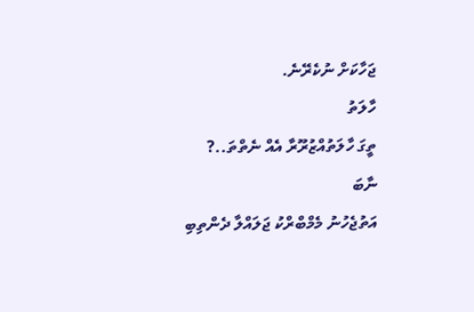ޖަހާކަށް ނުކެރޭނެ.
ހާލަތު
ތީގަ ހާލަތުއްޒުރޫރާ އެއް ނެތްތަ..?
ނާބަ
އަތުޖެހުނު މެމްބްރްކު ޖަލައްލާ ދެންތިބި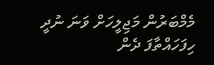މެމްބަރުން މަޖިލީހަށް ވަނަ ނުދީ ހިފަހައްތާފަ ދެން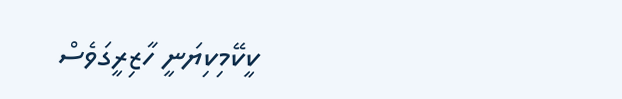ކީކޭމިކިޔަނީ ހާޒިރީގަވެސް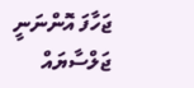ޖަހާފަ އޮންނަނީ ޖަލްސާޔައް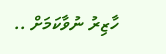ހާޒިރު ނުވާކަމަށް ..